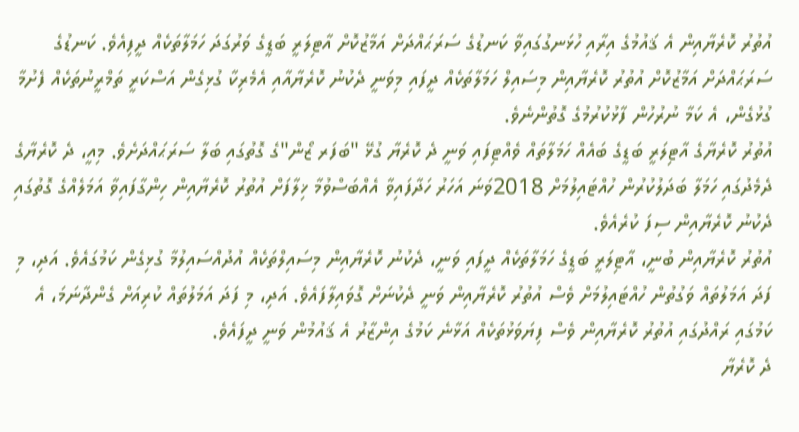އުތުރު ކޮރެޔާއިން އެ ޤައުމުގެ އިރާއި ހުޅަނގުގައިވާ ކަނޑުގެ ސަރަޙައްދަށް އަމާޒުކޮށް އާޓިލަރީ ބަޑީގެ ވަރުގަދަ ހަމަލާތަކެއް ދީފިއެވެ. ކަނޑުގެ ސަރަޙައްދަށް އަމާޒުކޮށް އުތުރު ކޮރެޔާއިން މިސައިލް ހަމަލާތަކެއް ދީފައި މިވަނީ ދެކުނު ކޮރެޔާއާއި އެމެރިކާ ގުޅިގެން އަސްކަރީ ތަމްރީނުތަކެއް ފެށުމާ ގުޅުގެން، އެ ކަމާ ނުރުހުން ފާޅުކުރުމުގެ ގޮތުންނެވެ.
އުތުރު ކޮރެޔާގެ އާޓިލަރީ ބަޑީގެ ބައެއް ހަމަލާތައް ވެއްޓިފައި ވަނީ ދެ ކޮރެޔާ ގުޅޭ "ބަފަރ ޒޯން"ގެ ގޮތުގައި ބަލާ ސަރަޙައްދަށެވެ. މިއީ، ދެ ކޮރެޔާގެ ދެމެދުގައި ހަމަލާ ބަދަލުކުރުން ހުއްޓައިލުމަށް 2018ވަނަ އަހަރު ހަދާފައިވާ އެއްބަސްވުމާ ޚިލާފަށް އުތުރު ކޮރެޔާއިން ހިންގާފައިވާ އަމަލެއްގެ ގޮތުގައި ދެކުނު ކޮރެޔާއިން ސިފަ ކުރެއެވެ.
އުތުރު ކޮރެޔާއިން ބުނީ، އާޓިލަރީ ބަޑީގެ ހަމަލާތަކެއް ދީފައި ވަނީ، ދެކުނު ކޮރެޔާއިން މިސައިލްތަކެއް އުދުއްސައިލުމާ ގުޅިގެން ކަމުގައެވެ. އަދި، މި ފަދަ އަމަލުތައް ވަގުތުން ހުއްޓައިލުމަށް ވެސް އުތުރު ކޮރެޔާއިން ވަނީ ދެކުނަށް ގޮވައިލާފައެވެ. އަދި، މި ފަދަ އަމަލުތައް ކުރިއަށް ގެންދާނަމަ، އެ ކަމުގައި ރައްދުގައި އުތުރު ކޮރެޔާއިން ވެސް ފިޔަވަޅުތަކެއް އަޅާނެ ކަމުގެ އިންޒާރު އެ ޤައުމުން ވަނީ ދީފައެވެ.
ދެ ކޮރެޔާ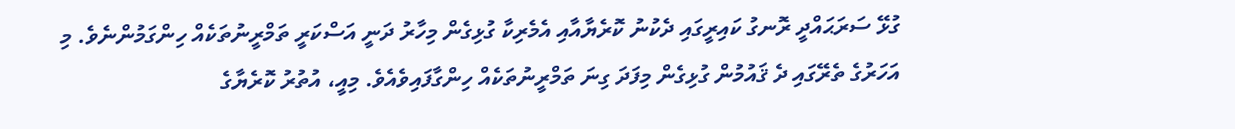ގުޅޭ ސަރަޙައްދީ ރޮނގު ކައިރީގައި ދެކުނު ކޮރެޔާއާއި އެމެރިކާ ގުޅިގެން މިހާރު ދަނީ އަސްކަރީ ތަމްރީނުތަކެއް ހިންގަމުންނެވެ. މި އަހަރުގެ ތެރޭގައި ދެ ޤައުމުން ގުޅިގެން މިފަދަ ގިނަ ތަމްރީނުތަކެއް ހިންގާފައިވެއެވެ. މިއީ، އުތުރު ކޮރެޔާގެ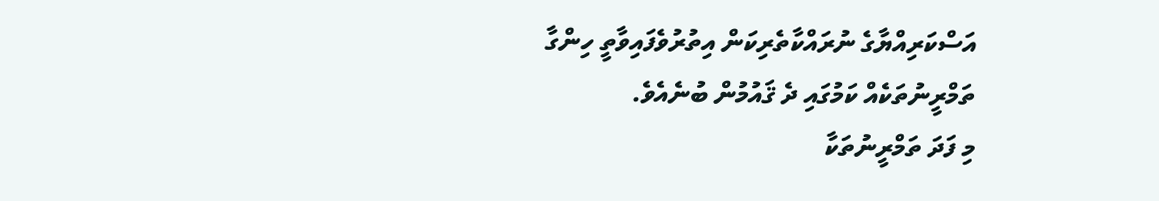އަސްކަރިއްޔާގެ ނުރައްކާތެރިކަން އިތުރުވެފައިވާތީ ހިންގާ ތަމްރީނުތަކެއް ކަމުގައި ދެ ޤައުމުން ބުނެއެވެ.
މި ފަދަ ތަމްރީނުތަކާ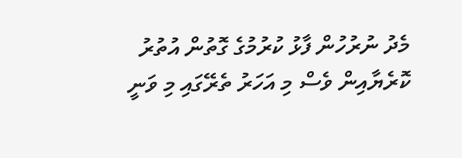މެދު ނުރުހުން ފާޅު ކުރުމުގެ ގޮތުން އުތުރު ކޮރެޔާއިން ވެސް މި އަހަރު ތެރޭގައި މި ވަނީ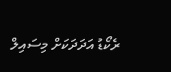ރެކޯޑު އަދަދަކަށް މިސައިލް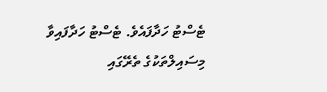ޓެސްޓު ހަދާފައެވެ. ޓެސްޓު ހަދާފައިވާ މިސައިލްތަކުގެ ތެރޭގައި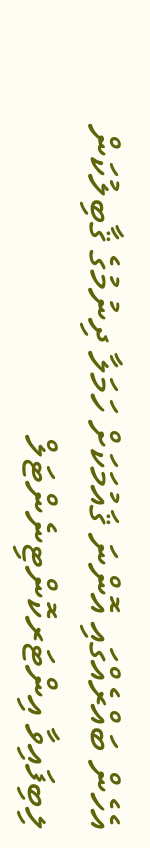އެހެން ބައްރެއްގައި އޮންނަ ޤައުމަކަށް ހަމަލާ ދިނުމުގެ ޤާބިލުކަން ލިބިފައިވާ އިންޓަރކޮންޓިނެންޓަލް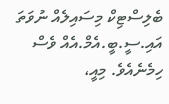ބެލިސްޓިކް މިސައިލެއް ނުވަތަ އައި.ސީ.ބީ.އެމް.އެއް ވެސް ހިމެނެއެވެ. މިއީ،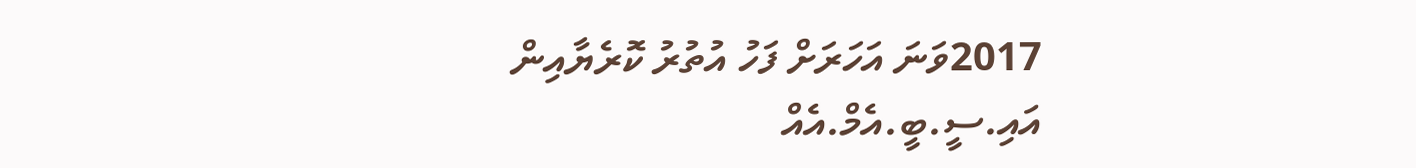2017ވަނަ އަހަރަށް ފަހު އުތުރު ކޮރެޔާއިން އައި.ސީ.ބީ.އެމް.އެއް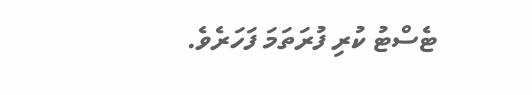ޓެސްޓު ކުރި ފުރަތަމަ ފަހަރެވެ.